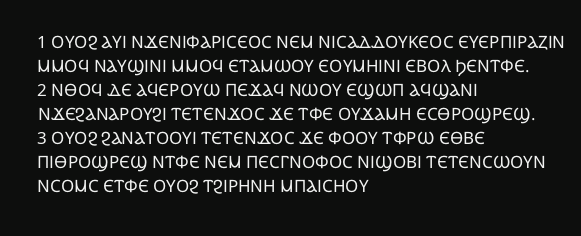1 ⲞⲨⲞϨ ⲀⲨⲒ ⲚϪⲈⲚⲒⲪⲀⲢⲒⲤⲈⲞⲤ ⲚⲈⲘ ⲚⲒⲤⲀⲆⲆⲞⲨⲔⲈⲞⲤ ⲈⲨⲈⲢⲠⲒⲢⲀⲌⲒⲚ ⲘⲘⲞϤ ⲚⲀⲨϢⲒⲚⲒ ⲘⲘⲞϤ ⲈⲦⲀⲘⲰⲞⲨ ⲈⲞⲨⲘⲎⲒⲚⲒ ⲈⲂⲞⲖ ϦⲈⲚⲦⲪⲈ.
2 ⲚⲐⲞϤ ⲆⲈ ⲀϤⲈⲢⲞⲨⲰ ⲠⲈϪⲀϤ ⲚⲰⲞⲨ ⲈϢⲰⲠ ⲀϤϢⲀⲚⲒ ⲚϪⲈϨⲀⲚⲀⲢⲞⲨϨⲒ ⲦⲈⲦⲈⲚϪⲞⲤ ϪⲈ ⲦⲪⲈ ⲞⲨϪⲀⲘⲎ ⲈⲤⲐⲢⲞϢⲢⲈϢ.
3 ⲞⲨⲞϨ ϨⲀⲚⲀⲦⲞⲞⲨⲒ ⲦⲈⲦⲈⲚϪⲞⲤ ϪⲈ ⲪⲞⲞⲨ ⲦⲪⲢⲰ ⲈⲐⲂⲈ ⲠⲒⲐⲢⲞϢⲢⲈϢ ⲚⲦⲪⲈ ⲚⲈⲘ ⲠⲈⲤⲄⲚⲞⲪⲞⲤ ⲚⲒϢⲞⲂⲒ ⲦⲈⲦⲈⲚⲤⲰⲞⲨⲚ ⲚⲤⲞⲘⲤ ⲈⲦⲪⲈ ⲞⲨⲞϨ ⲦϨⲒⲢⲎⲚⲎ ⲘⲠⲀⲒⲤⲎⲞⲨ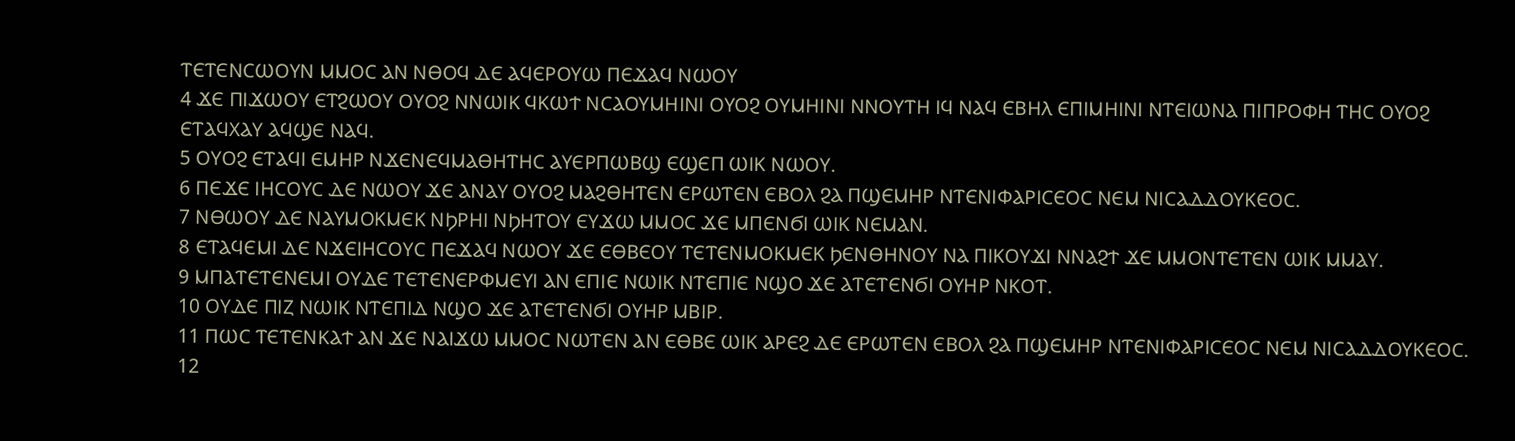ⲦⲈⲦⲈⲚⲤⲰⲞⲨⲚ ⲘⲘⲞⲤ ⲀⲚ ⲚⲐⲞϤ ⲆⲈ ⲀϤⲈⲢⲞⲨⲰ ⲠⲈϪⲀϤ ⲚⲰⲞⲨ
4 ϪⲈ ⲠⲒϪⲰⲞⲨ ⲈⲦϨⲰⲞⲨ ⲞⲨⲞϨ ⲚⲚⲰⲒⲔ ϤⲔⲰϮ ⲚⲤⲀⲞⲨⲘⲎⲒⲚⲒ ⲞⲨⲞϨ ⲞⲨⲘⲎⲒⲚⲒ ⲚⲚⲞⲨⲦⲎ ⲒϤ ⲚⲀϤ ⲈⲂⲎⲖ ⲈⲠⲒⲘⲎⲒⲚⲒ ⲚⲦⲈⲒⲰⲚⲀ ⲠⲒⲠⲢⲞⲪⲎ ⲦⲎⲤ ⲞⲨⲞϨ ⲈⲦⲀϤⲬⲀⲨ ⲀϤϢⲈ ⲚⲀϤ.
5 ⲞⲨⲞϨ ⲈⲦⲀϤⲒ ⲈⲘⲎⲢ ⲚϪⲈⲚⲈϤⲘⲀⲐⲎⲦⲎⲤ ⲀⲨⲈⲢⲠⲰⲂϢ ⲈϢⲈⲠ ⲰⲒⲔ ⲚⲰⲞⲨ.
6 ⲠⲈϪⲈ ⲒⲎⲤⲞⲨⲤ ⲆⲈ ⲚⲰⲞⲨ ϪⲈ ⲀⲚⲀⲨ ⲞⲨⲞϨ ⲘⲀϨⲐⲎⲦⲈⲚ ⲈⲢⲰⲦⲈⲚ ⲈⲂⲞⲖ ϨⲀ ⲠϢⲈⲘⲎⲢ ⲚⲦⲈⲚⲒⲪⲀⲢⲒⲤⲈⲞⲤ ⲚⲈⲘ ⲚⲒⲤⲀⲆⲆⲞⲨⲔⲈⲞⲤ.
7 ⲚⲐⲰⲞⲨ ⲆⲈ ⲚⲀⲨⲘⲞⲔⲘⲈⲔ ⲚϦⲢⲎⲒ ⲚϦⲎⲦⲞⲨ ⲈⲨϪⲰ ⲘⲘⲞⲤ ϪⲈ ⲘⲠⲈⲚϬⲒ ⲰⲒⲔ ⲚⲈⲘⲀⲚ.
8 ⲈⲦⲀϤⲈⲘⲒ ⲆⲈ ⲚϪⲈⲒⲎⲤⲞⲨⲤ ⲠⲈϪⲀϤ ⲚⲰⲞⲨ ϪⲈ ⲈⲐⲂⲈⲞⲨ ⲦⲈⲦⲈⲚⲘⲞⲔⲘⲈⲔ ϦⲈⲚⲐⲎⲚⲞⲨ ⲚⲀ ⲠⲒⲔⲞⲨϪⲒ ⲚⲚⲀϨϮ ϪⲈ ⲘⲘⲞⲚⲦⲈⲦⲈⲚ ⲰⲒⲔ ⲘⲘⲀⲨ.
9 ⲘⲠⲀⲦⲈⲦⲈⲚⲈⲘⲒ ⲞⲨⲆⲈ ⲦⲈⲦⲈⲚⲈⲢⲪⲘⲈⲨⲒ ⲀⲚ ⲈⲠⲒⲈ ⲚⲰⲒⲔ ⲚⲦⲈⲠⲒⲈ ⲚϢⲞ ϪⲈ ⲀⲦⲈⲦⲈⲚϬⲒ ⲞⲨⲎⲢ ⲚⲔⲞⲦ.
10 ⲞⲨⲆⲈ ⲠⲒⲌ ⲚⲰⲒⲔ ⲚⲦⲈⲠⲒⲆ ⲚϢⲞ ϪⲈ ⲀⲦⲈⲦⲈⲚϬⲒ ⲞⲨⲎⲢ ⲘⲂⲒⲢ.
11 ⲠⲰⲤ ⲦⲈⲦⲈⲚⲔⲀϮ ⲀⲚ ϪⲈ ⲚⲀⲒϪⲰ ⲘⲘⲞⲤ ⲚⲰⲦⲈⲚ ⲀⲚ ⲈⲐⲂⲈ ⲰⲒⲔ ⲀⲢⲈϨ ⲆⲈ ⲈⲢⲰⲦⲈⲚ ⲈⲂⲞⲖ ϨⲀ ⲠϢⲈⲘⲎⲢ ⲚⲦⲈⲚⲒⲪⲀⲢⲒⲤⲈⲞⲤ ⲚⲈⲘ ⲚⲒⲤⲀⲆⲆⲞⲨⲔⲈⲞⲤ.
12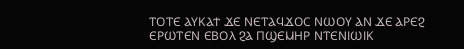ⲦⲞⲦⲈ ⲀⲨⲔⲀϮ ϪⲈ ⲚⲈⲦⲀϤϪⲞⲤ ⲚⲰⲞⲨ ⲀⲚ ϪⲈ ⲀⲢⲈϨ ⲈⲢⲰⲦⲈⲚ ⲈⲂⲞⲖ ϨⲀ ⲠϢⲈⲘⲎⲢ ⲚⲦⲈⲚⲒⲰⲒⲔ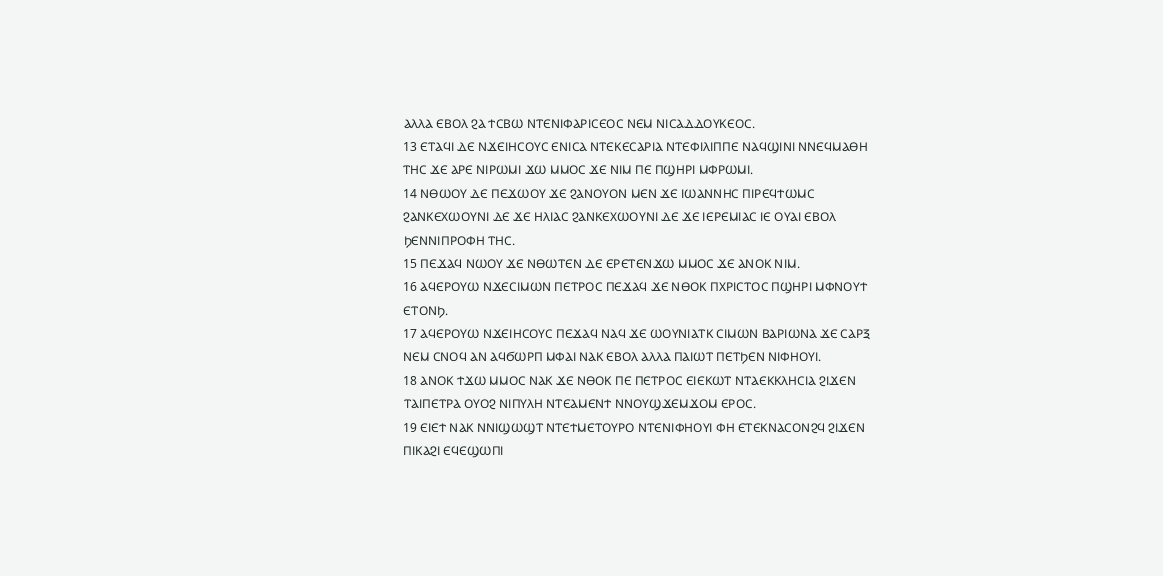ⲀⲖⲖⲀ ⲈⲂⲞⲖ ϨⲀ ϮⲤⲂⲰ ⲚⲦⲈⲚⲒⲪⲀⲢⲒⲤⲈⲞⲤ ⲚⲈⲘ ⲚⲒⲤⲀⲆⲆⲞⲨⲔⲈⲞⲤ.
13 ⲈⲦⲀϤⲒ ⲆⲈ ⲚϪⲈⲒⲎⲤⲞⲨⲤ ⲈⲚⲒⲤⲀ ⲚⲦⲈⲔⲈⲤⲀⲢⲒⲀ ⲚⲦⲈⲪⲒⲖⲒⲠⲠⲈ ⲚⲀϤϢⲒⲚⲒ ⲚⲚⲈϤⲘⲀⲐⲎ ⲦⲎⲤ ϪⲈ ⲀⲢⲈ ⲚⲒⲢⲰⲘⲒ ϪⲰ ⲘⲘⲞⲤ ϪⲈ ⲚⲒⲘ ⲠⲈ ⲠϢⲎⲢⲒ ⲘⲪⲢⲰⲘⲒ.
14 ⲚⲐⲰⲞⲨ ⲆⲈ ⲠⲈϪⲰⲞⲨ ϪⲈ ϨⲀⲚⲞⲨⲞⲚ ⲘⲈⲚ ϪⲈ ⲒⲰⲀⲚⲚⲎⲤ ⲠⲒⲢⲈϤϮⲰⲘⲤ ϨⲀⲚⲔⲈⲬⲰⲞⲨⲚⲒ ⲆⲈ ϪⲈ ⲎⲖⲒⲀⲤ ϨⲀⲚⲔⲈⲬⲰⲞⲨⲚⲒ ⲆⲈ ϪⲈ ⲒⲈⲢⲈⲘⲒⲀⲤ ⲒⲈ ⲞⲨⲀⲒ ⲈⲂⲞⲖ ϦⲈⲚⲚⲒⲠⲢⲞⲪⲎ ⲦⲎⲤ.
15 ⲠⲈϪⲀϤ ⲚⲰⲞⲨ ϪⲈ ⲚⲐⲰⲦⲈⲚ ⲆⲈ ⲈⲢⲈⲦⲈⲚϪⲰ ⲘⲘⲞⲤ ϪⲈ ⲀⲚⲞⲔ ⲚⲒⲘ.
16 ⲀϤⲈⲢⲞⲨⲰ ⲚϪⲈⲤⲒⲘⲰⲚ ⲠⲈⲦⲢⲞⲤ ⲠⲈϪⲀϤ ϪⲈ ⲚⲐⲞⲔ ⲠⲬⲢⲒⲤⲦⲞⲤ ⲠϢⲎⲢⲒ ⲘⲪⲚⲞⲨϮ ⲈⲦⲞⲚϦ.
17 ⲀϤⲈⲢⲞⲨⲰ ⲚϪⲈⲒⲎⲤⲞⲨⲤ ⲠⲈϪⲀϤ ⲚⲀϤ ϪⲈ ⲰⲞⲨⲚⲒⲀⲦⲔ ⲤⲒⲘⲰⲚ ⲂⲀⲢⲒⲰⲚⲀ ϪⲈ ⲤⲀⲢⲜ ⲚⲈⲘ ⲤⲚⲞϤ ⲀⲚ ⲀϤϬⲰⲢⲠ ⲘⲪⲀⲒ ⲚⲀⲔ ⲈⲂⲞⲖ ⲀⲖⲖⲀ ⲠⲀⲒⲰⲦ ⲠⲈⲦϦⲈⲚ ⲚⲒⲪⲎⲞⲨⲒ.
18 ⲀⲚⲞⲔ ϮϪⲰ ⲘⲘⲞⲤ ⲚⲀⲔ ϪⲈ ⲚⲐⲞⲔ ⲠⲈ ⲠⲈⲦⲢⲞⲤ ⲈⲒⲈⲔⲰⲦ ⲚⲦⲀⲈⲔⲔⲖⲎⲤⲒⲀ ϨⲒϪⲈⲚ ⲦⲀⲒⲠⲈⲦⲢⲀ ⲞⲨⲞϨ ⲚⲒⲠⲨⲖⲎ ⲚⲦⲈⲀⲘⲈⲚϮ ⲚⲚⲞⲨϢϪⲈⲘϪⲞⲘ ⲈⲢⲞⲤ.
19 ⲈⲒⲈϮ ⲚⲀⲔ ⲚⲚⲒϢⲰϢⲦ ⲚⲦⲈϮⲘⲈⲦⲞⲨⲢⲞ ⲚⲦⲈⲚⲒⲪⲎⲞⲨⲒ ⲪⲎ ⲈⲦⲈⲔⲚⲀⲤⲞⲚϨϤ ϨⲒϪⲈⲚ ⲠⲒⲔⲀϨⲒ ⲈϤⲈϢⲰⲠⲒ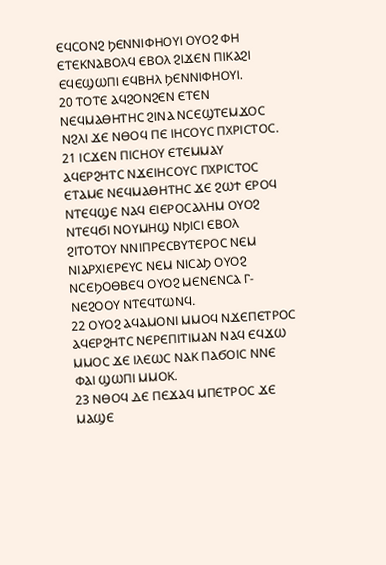ⲈϤⲤⲞⲚϨ ϦⲈⲚⲚⲒⲪⲎⲞⲨⲒ ⲞⲨⲞϨ ⲪⲎ ⲈⲦⲈⲔⲚⲀⲂⲞⲖϤ ⲈⲂⲞⲖ ϨⲒϪⲈⲚ ⲠⲒⲔⲀϨⲒ ⲈϤⲈϢⲰⲠⲒ ⲈϤⲂⲎⲖ ϦⲈⲚⲚⲒⲪⲎⲞⲨⲒ.
20 ⲦⲞⲦⲈ ⲀϤϨⲞⲚϨⲈⲚ ⲈⲦⲈⲚ ⲚⲈϤⲘⲀⲐⲎⲦⲎⲤ ϨⲒⲚⲀ ⲚⲤⲈϢⲦⲈⲘϪⲞⲤ ⲚϨⲖⲒ ϪⲈ ⲚⲐⲞϤ ⲠⲈ ⲒⲎⲤⲞⲨⲤ ⲠⲬⲢⲒⲤⲦⲞⲤ.
21 ⲒⲤϪⲈⲚ ⲠⲒⲤⲎⲞⲨ ⲈⲦⲈⲘⲘⲀⲨ ⲀϤⲈⲢϨⲎⲦⲤ ⲚϪⲈⲒⲎⲤⲞⲨⲤ ⲠⲬⲢⲒⲤⲦⲞⲤ ⲈⲦⲀⲘⲈ ⲚⲈϤⲘⲀⲐⲎⲦⲎⲤ ϪⲈ ϨⲰϮ ⲈⲢⲞϤ ⲚⲦⲈϤϢⲈ ⲚⲀϤ ⲈⲒⲈⲢⲞⲤⲀⲖⲎⲘ ⲞⲨⲞϨ ⲚⲦⲈϤϬⲒ ⲚⲞⲨⲘⲎϢ ⲚϦⲒⲤⲒ ⲈⲂⲞⲖ ϨⲒⲦⲞⲦⲞⲨ ⲚⲚⲒⲠⲢⲈⲤⲂⲨⲦⲈⲢⲞⲤ ⲚⲈⲘ ⲚⲒⲀⲢⲬⲒⲈⲢⲈⲨⲤ ⲚⲈⲘ ⲚⲒⲤⲀϦ ⲞⲨⲞϨ ⲚⲤⲈϦⲞⲐⲂⲈϤ ⲞⲨⲞϨ ⲘⲈⲚⲈⲚⲤⲀ Ⲅ- ⲚⲈϨⲞⲞⲨ ⲚⲦⲈϤⲦⲰⲚϤ.
22 ⲞⲨⲞϨ ⲀϤⲀⲘⲞⲚⲒ ⲘⲘⲞϤ ⲚϪⲈⲠⲈⲦⲢⲞⲤ ⲀϤⲈⲢϨⲎⲦⲤ ⲚⲈⲢⲈⲠⲒⲦⲒⲘⲀⲚ ⲚⲀϤ ⲈϤϪⲰ ⲘⲘⲞⲤ ϪⲈ ⲒⲖⲈⲰⲤ ⲚⲀⲔ ⲠⲀϬⲞⲒⲤ ⲚⲚⲈ ⲪⲀⲒ ϢⲰⲠⲒ ⲘⲘⲞⲔ.
23 ⲚⲐⲞϤ ⲆⲈ ⲠⲈϪⲀϤ ⲘⲠⲈⲦⲢⲞⲤ ϪⲈ ⲘⲀϢⲈ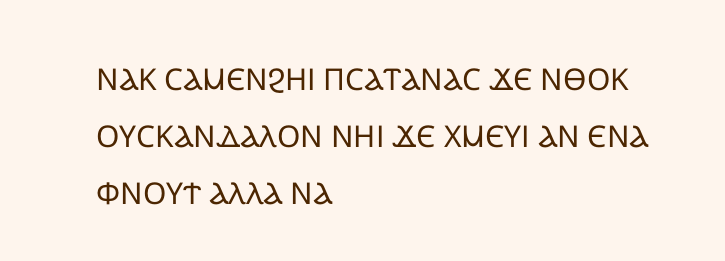ⲚⲀⲔ ⲤⲀⲘⲈⲚϨⲎⲒ ⲠⲤⲀⲦⲀⲚⲀⲤ ϪⲈ ⲚⲐⲞⲔ ⲞⲨⲤⲔⲀⲚⲆⲀⲖⲞⲚ ⲚⲎⲒ ϪⲈ ⲬⲘⲈⲨⲒ ⲀⲚ ⲈⲚⲀ ⲪⲚⲞⲨϮ ⲀⲖⲖⲀ ⲚⲀ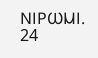ⲚⲒⲢⲰⲘⲒ.
24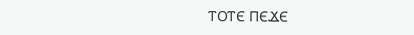ⲦⲞⲦⲈ ⲠⲈϪⲈ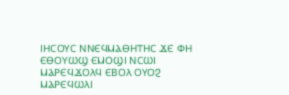ⲒⲎⲤⲞⲨⲤ ⲚⲚⲈϤⲘⲀⲐⲎⲦⲎⲤ ϪⲈ ⲪⲎ ⲈⲐⲞⲨⲰϢ ⲈⲘⲞϢⲒ ⲚⲤⲰⲒ ⲘⲀⲢⲈϤϪⲞⲖϤ ⲈⲂⲞⲖ ⲞⲨⲞϨ ⲘⲀⲢⲈϤⲰⲖⲒ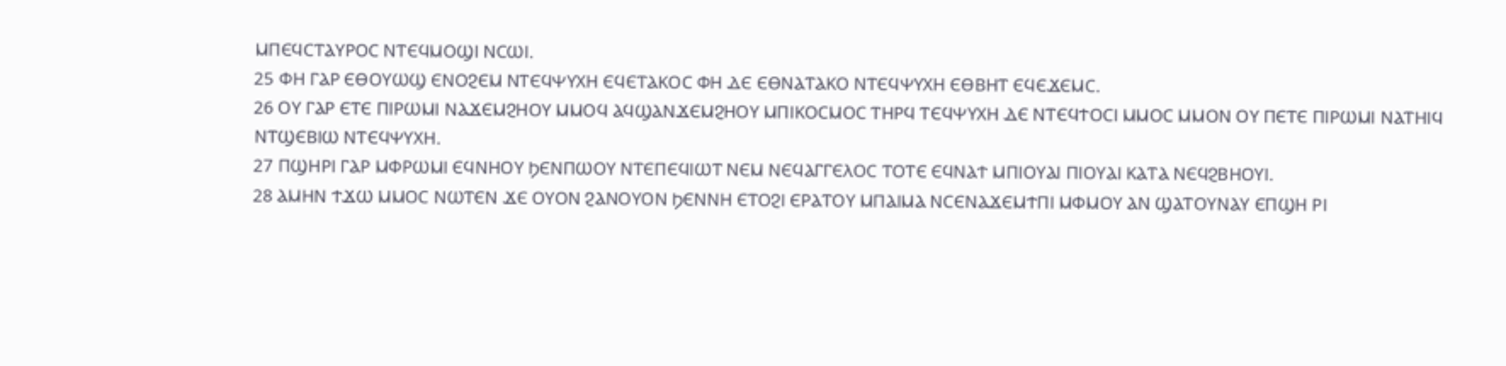ⲘⲠⲈϤⲤⲦⲀⲨⲢⲞⲤ ⲚⲦⲈϤⲘⲞϢⲒ ⲚⲤⲰⲒ.
25 ⲪⲎ ⲄⲀⲢ ⲈⲐⲞⲨⲰϢ ⲈⲚⲞϨⲈⲘ ⲚⲦⲈϤⲮⲨⲬⲎ ⲈϤⲈⲦⲀⲔⲞⲤ ⲪⲎ ⲆⲈ ⲈⲐⲚⲀⲦⲀⲔⲞ ⲚⲦⲈϤⲮⲨⲬⲎ ⲈⲐⲂⲎⲦ ⲈϤⲈϪⲈⲘⲤ.
26 ⲞⲨ ⲄⲀⲢ ⲈⲦⲈ ⲠⲒⲢⲰⲘⲒ ⲚⲀϪⲈⲘϨⲎⲞⲨ ⲘⲘⲞϤ ⲀϤϢⲀⲚϪⲈⲘϨⲎⲞⲨ ⲘⲠⲒⲔⲞⲤⲘⲞⲤ ⲦⲎⲢϤ ⲦⲈϤⲮⲨⲬⲎ ⲆⲈ ⲚⲦⲈϤϮⲞⲤⲒ ⲘⲘⲞⲤ ⲘⲘⲞⲚ ⲞⲨ ⲠⲈⲦⲈ ⲠⲒⲢⲰⲘⲒ ⲚⲀⲦⲎⲒϤ ⲚⲦϢⲈⲂⲒⲰ ⲚⲦⲈϤⲮⲨⲬⲎ.
27 ⲠϢⲎⲢⲒ ⲄⲀⲢ ⲘⲪⲢⲰⲘⲒ ⲈϤⲚⲎⲞⲨ ϦⲈⲚⲠⲰⲞⲨ ⲚⲦⲈⲠⲈϤⲒⲰⲦ ⲚⲈⲘ ⲚⲈϤⲀⲄⲄⲈⲖⲞⲤ ⲦⲞⲦⲈ ⲈϤⲚⲀϮ ⲘⲠⲒⲞⲨⲀⲒ ⲠⲒⲞⲨⲀⲒ ⲔⲀⲦⲀ ⲚⲈϤϨⲂⲎⲞⲨⲒ.
28 ⲀⲘⲎⲚ ϮϪⲰ ⲘⲘⲞⲤ ⲚⲰⲦⲈⲚ ϪⲈ ⲞⲨⲞⲚ ϨⲀⲚⲞⲨⲞⲚ ϦⲈⲚⲚⲎ ⲈⲦⲞϨⲒ ⲈⲢⲀⲦⲞⲨ ⲘⲠⲀⲒⲘⲀ ⲚⲤⲈⲚⲀϪⲈⲘϮⲠⲒ ⲘⲪⲘⲞⲨ ⲀⲚ ϢⲀⲦⲞⲨⲚⲀⲨ ⲈⲠϢⲎ ⲢⲒ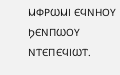ⲘⲪⲢⲰⲘⲒ ⲈϤⲚⲎⲞⲨ ϦⲈⲚⲠⲰⲞⲨ ⲚⲦⲈⲠⲈϤⲒⲰⲦ.